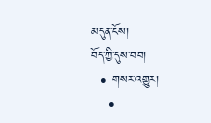མདུན་ངོས།
བོད་ཀྱི་དུས་བབ།
  • གསར་འགྱུར།
    •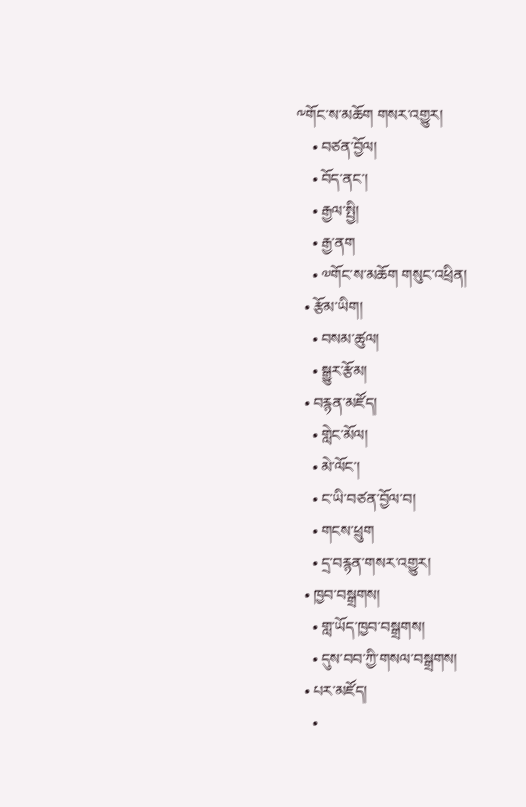༸གོང་ས་མཆོག གསར་འགྱུར།
    • བཙན་བྱོལ།
    • བོད་ནང་།
    • རྒྱལ་སྤྱི།
    • རྒྱ་ནག
    • ༧གོང་ས་མཆོག གསུང་འཕྲིན།
  • རྩོམ་ཡིག།
    • བསམ་ཚུལ།
    • སྒྱུར་རྩོམ།
  • བརྙན་མཛོད།
    • གླེང་མོལ།
    • མེ་ལོང་།
    • ང་ཡི་བཙན་བྱོལ་བ།
    • གངས་ཕྲུག
    • དྲ་བརྙན་གསར་འགྱུར།
  • ཁྱབ་བསྒྲགས།
    • གླ་ཡོད་ཁྱབ་བསྒྲགས།
    • དུས་བབ་ཀྱི་གསལ་བསྒྲགས།
  • པར་མཛོད།
    •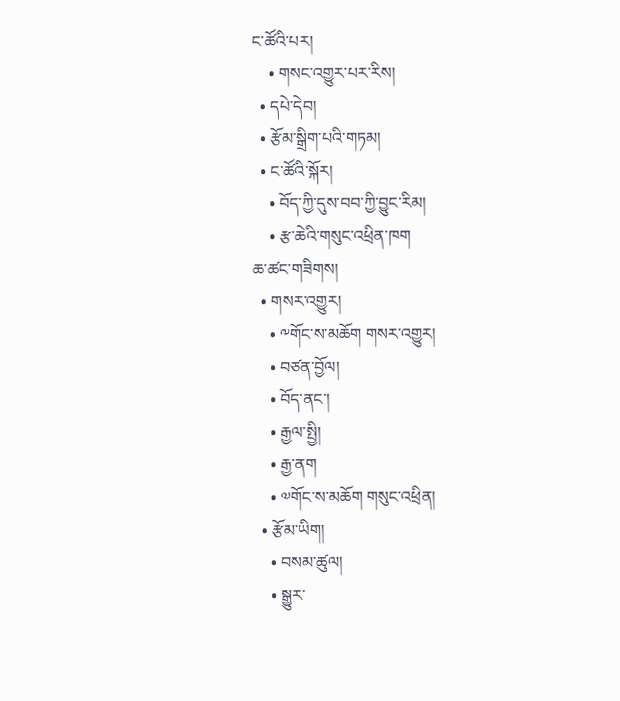ང་ཚོའི་པར།
    • གསང་འགྱུར་པར་རིས།
  • དཔེ་དེབ།
  • རྩོམ་སྒྲིག་པའི་གཏམ།
  • ང་ཚོའི་སྐོར།
    • བོད་ཀྱི་དུས་བབ་ཀྱི་བྱུང་རིམ།
    • རྩ་ཆེའི་གསུང་འཕྲིན་ཁག
ཆ་ཚང་གཟིགས།
  • གསར་འགྱུར།
    • ༸གོང་ས་མཆོག གསར་འགྱུར།
    • བཙན་བྱོལ།
    • བོད་ནང་།
    • རྒྱལ་སྤྱི།
    • རྒྱ་ནག
    • ༧གོང་ས་མཆོག གསུང་འཕྲིན།
  • རྩོམ་ཡིག།
    • བསམ་ཚུལ།
    • སྒྱུར་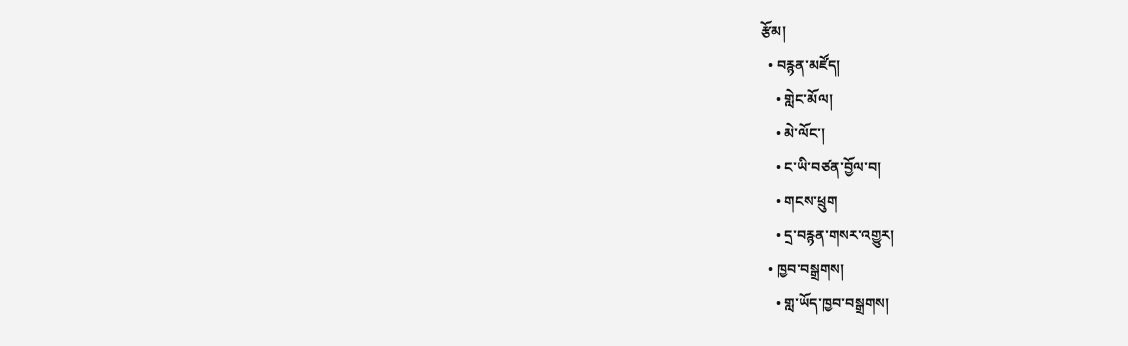རྩོམ།
  • བརྙན་མཛོད།
    • གླེང་མོལ།
    • མེ་ལོང་།
    • ང་ཡི་བཙན་བྱོལ་བ།
    • གངས་ཕྲུག
    • དྲ་བརྙན་གསར་འགྱུར།
  • ཁྱབ་བསྒྲགས།
    • གླ་ཡོད་ཁྱབ་བསྒྲགས།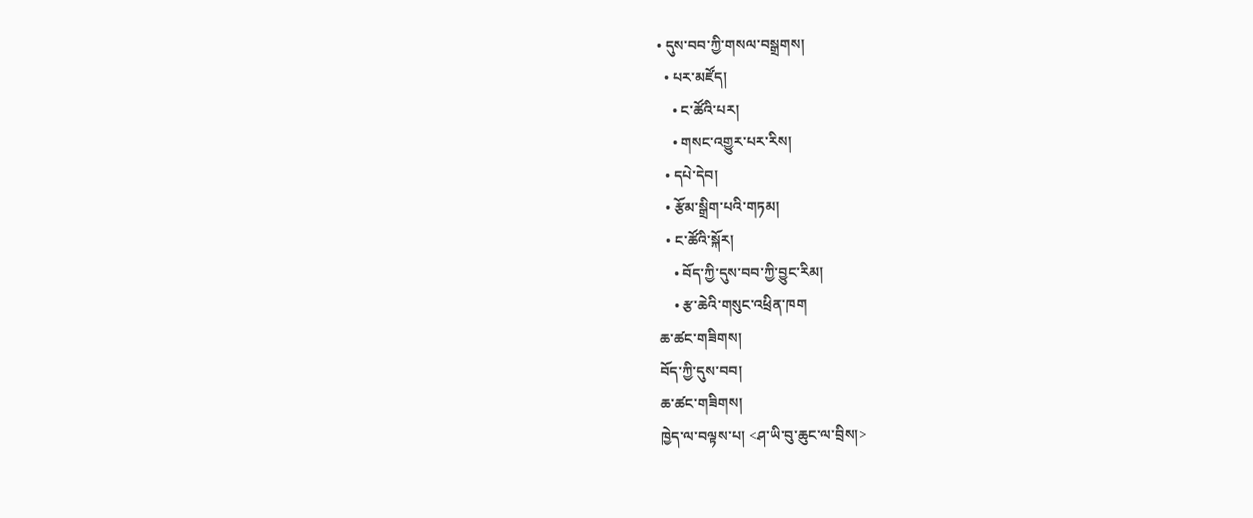• དུས་བབ་ཀྱི་གསལ་བསྒྲགས།
  • པར་མཛོད།
    • ང་ཚོའི་པར།
    • གསང་འགྱུར་པར་རིས།
  • དཔེ་དེབ།
  • རྩོམ་སྒྲིག་པའི་གཏམ།
  • ང་ཚོའི་སྐོར།
    • བོད་ཀྱི་དུས་བབ་ཀྱི་བྱུང་རིམ།
    • རྩ་ཆེའི་གསུང་འཕྲིན་ཁག
ཆ་ཚང་གཟིགས།
བོད་ཀྱི་དུས་བབ།
ཆ་ཚང་གཟིགས།
ཁྱེད་ལ་བལྟས་པ། <ཤ་ཡི་བུ་ཆུང་ལ་བྲིས།>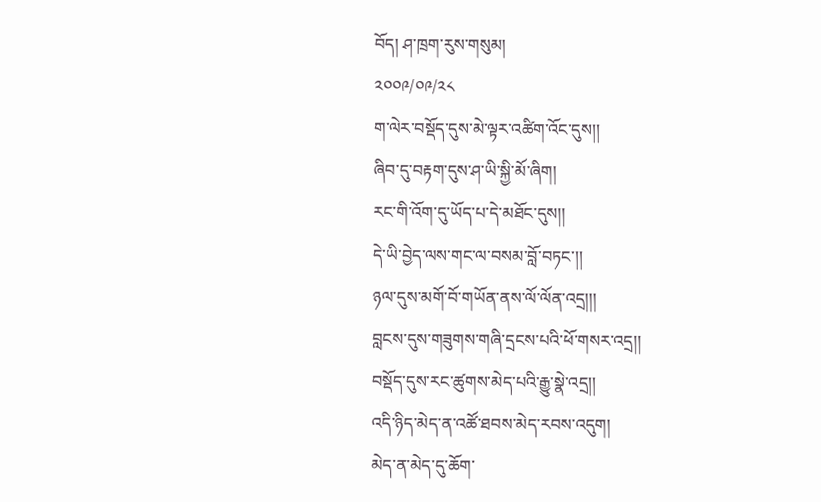བོད། ཤ་ཁྲག་རུས་གསུམ།
༢༠༠༩/༠༩/༢༨
ག་ལེར་བསྡོད་དུས་མེ་ལྟར་འཚིག་འོང་དུས།།
ཞིབ་དུ་བརྟག་དུས་ཤ་ཡི་སྐྱི་མོ་ཞིག།
རང་གི་འོག་དུ་ཡོད་པ་དེ་མཐོང་དུས།།
དེ་ཡི་བྱེད་ལས་གང་ལ་བསམ་བློ་བཏང་།།
ཉལ་དུས་མགོ་བོ་གཡོན་ནས་ལོ་ལོན་འདྲ།།།
བླངས་དུས་གཟུགས་གཞི་དྲངས་པའི་ཕོ་གསར་འདྲ།།
བསྡོད་དུས་རང་ཚུགས་མེད་པའི་རྒྱུ་སྣེ་འདྲ།།
འདི་ཉིད་མེད་ན་འཚོ་ཐབས་མེད་རབས་འདུག།
མེད་ན་མེད་དུ་ཆོག་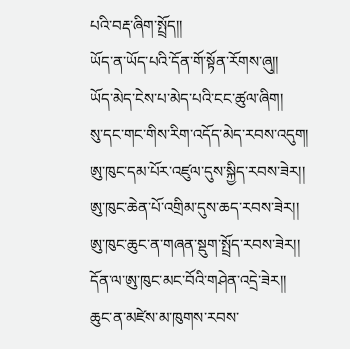པའི་བརྡ་ཞིག་སྤྲོད།།
ཡོད་ན་ཡོད་པའི་དོན་གོ་སྟོན་རོགས་ཞུ།།
ཡོད་མེད་ངེས་པ་མེད་པའི་ངང་ཚུལ་ཞིག།
སུ་དང་གང་གིས་རིག་འདོད་མེད་རབས་འདུག།
ཨུ་ཁུང་དམ་པོར་འཛུལ་དུས་སྐྱིད་རབས་ཟེར།།
ཨུ་ཁུང་ཆེན་པོ་འགྲིམ་དུས་ཆད་རབས་ཟེར།།
ཨུ་ཁུང་ཆུང་ན་གཞན་སྡུག་སྤྲོད་རབས་ཟེར།།
དོན་ལ་ཨུ་ཁུང་མང་བོའི་གཤེན་འདྲེ་ཟེར།།
ཆུང་ན་མཛེས་མ་ཁུགས་རབས་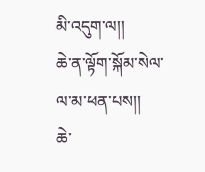མི་འདུག་ལ།།
ཆེ་ན་ལྟོག་སྐོམ་སེལ་ལ་མ་ཕན་པས།།
ཆེ་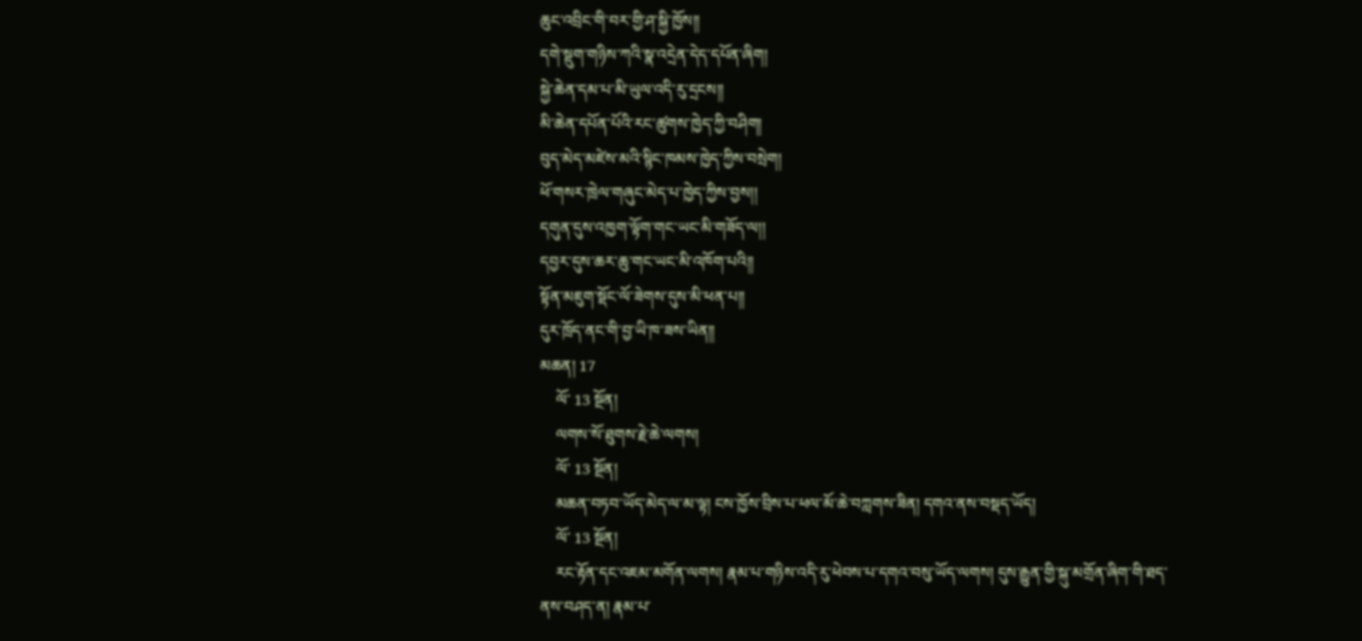ཆུང་འབྲིང་གི་བར་གྱི་ཤ་སྐྱི་ཁྱོས།།
དགེ་སྡུག་གཉིས་ཀའི་སྣ་འདྲེན་དེད་དཔོན་ཞིག།
སྐྱེ་ཆེན་དམ་པ་མི་ཡུལ་འདི་རུ་དྲངས།།
མི་ཆེན་དཔོན་པོའི་རང་ཚུགས་ཁྱེད་ཀྱི་བཤིག།
བུད་མེད་མཛེས་མའི་སྙིང་ཁམས་ཁྱེད་ཀྱིས་བསྲེག།
ཕོ་གསར་ཁྲེལ་གཞུང་མེད་པ་ཁྱེད་ཀྱིས་བྱས།།
དགུན་དུས་འཁྱག་ལྟོག་གང་ཡང་མི་གཟོད་ལ།།
དབྱར་དུས་ཆར་ཆུ་གང་ཡང་མི་འཁོག་པའི།།
སྟོན་མཇུག་སྡོང་ལོ་ཟེགས་དུས་མི་ཕན་པ།།
དུར་ཁྲོད་ནང་གི་བྱ་ཡི་ཁ་ཟས་ཡིན།།
མཆན། 17
    ལོ་ 13 སྔོན།
    ལགས་སོ་ཐུགས་རྗེ་ཆེ་ལགས།
    ལོ་ 13 སྔོན།
    མཆན་བཏབ་ཡོད་མེད་ལ་མ་ལྟ། ངས་ཁྱོས་བྲིས་པ་ཕལ་མོ་ཆེ་བཀླགས་ཟིན། དགའ་ནས་བསྡད་ཡོད།
    ལོ་ 13 སྔོན།
    རང་རྟོན་དང་འཇམ་མགོན་ལགས། རྣམ་པ་གཉིས་འདི་རུ་ཕེབས་པ་དགའ་བསུ་ཡོད་ལགས། དུས་རྒྱུན་གྱི་སྐུ་མགྲོན་ཞིག་གི་ཐད་ནས་བཤད་ན། རྣམ་པ་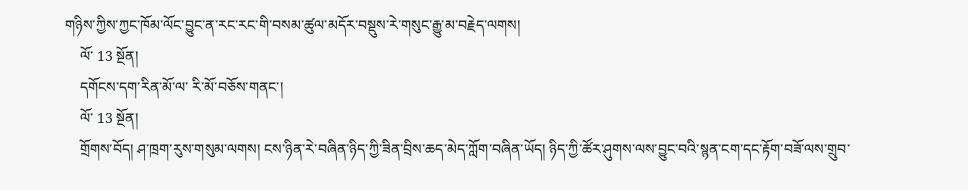གཉིས་ཀྱིས་ཀྱང་ཁོམ་ལོང་བྱུང་ན་རང་རང་གི་བསམ་ཚུལ་མདོར་བསྡུས་རེ་གསུང་རྒྱུ་མ་བརྗེད་ལགས།
    ལོ་ 13 སྔོན།
    དགོངས་དག་རིན་མོ་ལ་ རི་མོ་བཅོས་གནང་།
    ལོ་ 13 སྔོན།
    གྲོགས་བོད། ཤ་ཁྲག་རུས་གསུམ་ལགས། ངས་ཉིན་རེ་བཞིན་ཉིད་ཀྱི་ཟིན་བྲིས་ཆད་མེད་ཀློག་བཞིན་ཡོད། ཉིད་ཀྱི་ཚོར་ཤུགས་ལས་བྱུང་བའི་སྙན་ངག་དང་རྟོག་བཟོ་ལས་གྲུབ་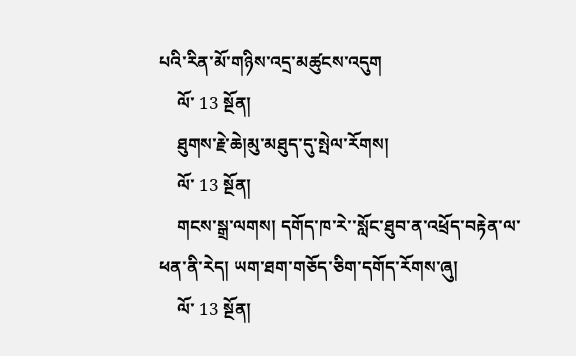པའི་རིན་མོ་གཉིས་འདྲ་མཚུངས་འདུག
    ལོ་ 13 སྔོན།
    ཐུགས་རྗེ་ཆེ།མུ་མཐུད་དུ་སྤེལ་རོགས།
    ལོ་ 13 སྔོན།
    གངས་སྒྲ་ལགས། དགོད་ཁ་རེ་་སློང་ཐུབ་ན་འཕྲོད་བརྟེན་ལ་ཕན་ནི་རེད། ཡག་ཐག་གཅོད་ཅིག་དགོད་རོགས་ཞུ།
    ལོ་ 13 སྔོན།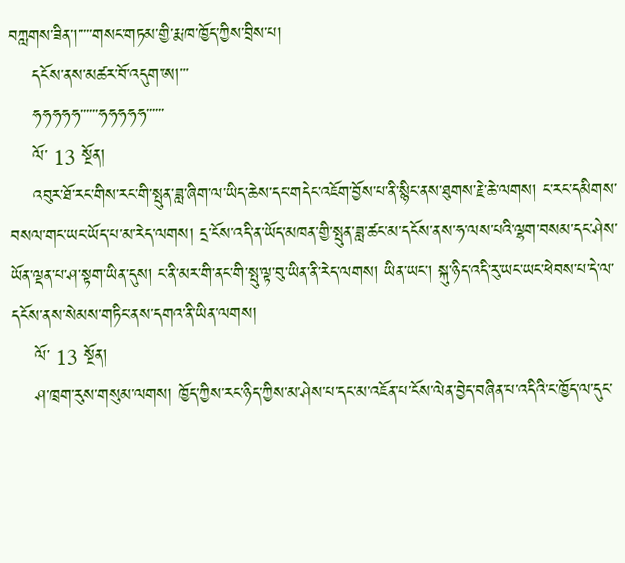བཀླགས་ཟིན་།་་་་་གསང་གཏམ་གྱི་རྨ་ཁ་ཁྱོད་ཀྱིས་བྲིས་པ།
    དངོས་ནས་མཚར་བོ་འདུག་ཨ།་་་
    ཧཧཧཧཧ་་་་་་ཧཧཧཧཧ་་་་་་
    ལོ་ 13 སྔོན།
    འབུར་ཐོ་རང་གིས་རང་གི་སྤུན་ཟླ་ཞིག་ལ་ཡིད་ཆེས་དང་གདེང་འཇོག་བྱོས་པ་ནི་སྙིང་ནས་ཐུགས་རྗེ་ཆེ་ལགས། ང་རང་དམིགས་བསལ་གང་ཡང་ཡོད་པ་མ་རེད་ལགས། དྲ་ངོས་འདི་ན་ཡོད་མཁན་གྱི་སྤུན་ཟླ་ཚང་མ་དངོས་ནས་ཧ་ལས་པའི་ལྷག་བསམ་དང་ཤེས་ཡོན་ལྡན་པ་ཤ་སྟག་ཡིན་དུས། ང་ནི་མར་གི་ནང་གི་སྤུ་ལྟ་བུ་ཡིན་ནི་རེད་ལགས། ཡིན་ཡང་། སྐུ་ཉིད་འདི་རུ་ཡང་ཡང་ཕེབས་པ་དེ་ལ་དངོས་ནས་སེམས་གཏིང་ནས་དགའ་ནི་ཡིན་ལགས།
    ལོ་ 13 སྔོན།
    ཤ་ཁྲག་རུས་གསུམ་ལགས། ཁྱོད་ཀྱིས་རང་ཉིད་ཀྱིས་མ་ཤེས་པ་དང་མ་འཇོན་པ་ངོས་ལེན་བྱེད་བཞིན་པ་འདིའི་ང་ཁྱོད་ལ་དུང་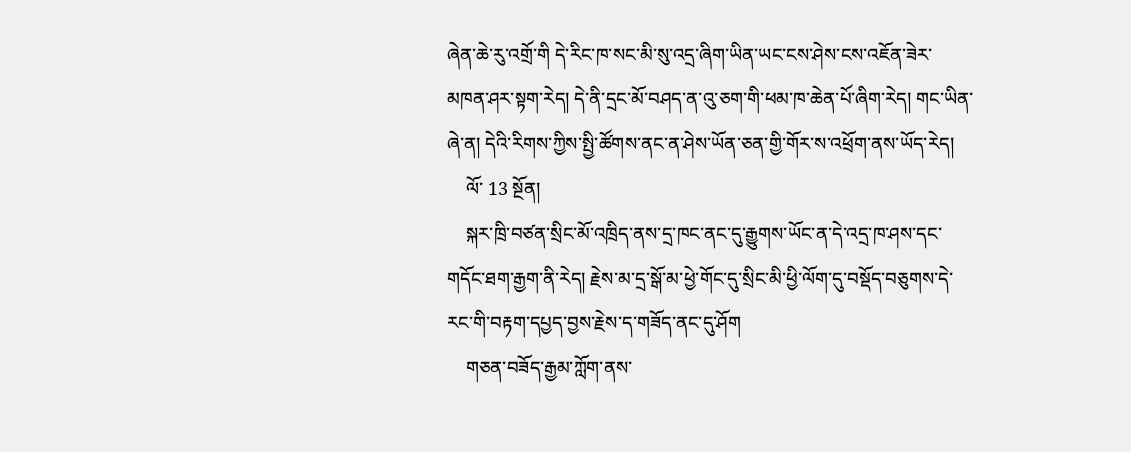ཞེན་ཆེ་རུ་འགྲོ་གི དེ་རིང་ཁ་སང་མི་སུ་འདྲ་ཞིག་ཡིན་ཡང་ངས་ཤེས་ངས་འཇོན་ཟེར་མཁན་ཤར་སྟག་རེད། དེ་ནི་དྲང་མོ་བཤད་ན་འུ་ཅག་གི་ཕམ་ཁ་ཆེན་པོ་ཞིག་རེད། གང་ཡིན་ཞེ་ན། དེའི་རིགས་ཀྱིས་སྤྱི་ཚོགས་ནང་ན་ཤེས་ཡོན་ཅན་གྱི་གོར་ས་འཕྲོག་ནས་ཡོད་རེད།
    ལོ་ 13 སྔོན།
    སྐར་ཁྲི་བཙན་སྲིང་མོ་འཁྲིད་ནས་དྲ་ཁང་ནང་དུ་རྒྱུགས་ཡོང་ན་དེ་འདྲ་ཁ་ཤས་དང་གདོང་ཐག་རྒྱག་ནི་རེད། རྗེས་མ་དྲ་སྒོ་མ་ཕྱེ་གོང་དུ་སྲིང་མི་ཕྱི་ལོག་དུ་བསྡོད་བཅུགས་དེ་རང་གི་བརྟག་དཔྱད་བྱས་རྗེས་ད་གཟོད་ནང་དུ་ཤོག
    གཅན་བཟོད་རྒྱམ་ཀློག་ནས་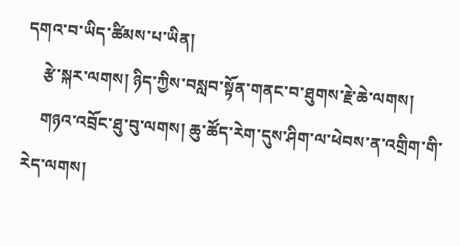དགའ་བ་ཡིད་ཚིམས་པ་ཡིན།
    རྩེ་སྐར་ལགས། ཉིད་ཀྱིས་བསླབ་སྟོན་གནང་བ་ཐུགས་རྗེ་ཆེ་ལགས།
    གཉའ་འབྲོང་ཐུ་བུ་ལགས། ཆུ་ཚོད་རེག་དུས་ཤིག་ལ་ཕེབས་ན་འགྲིག་གི་རེད་ལགས།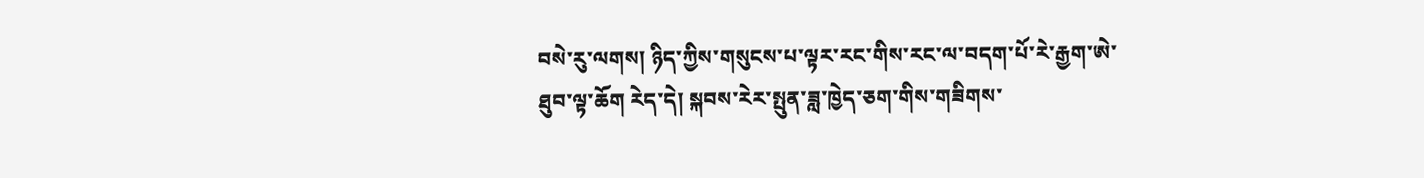བསེ་རུ་ལགས། ཉིད་ཀྱིས་གསུངས་པ་ལྟར་རང་གིས་རང་ལ་བདག་པོ་རེ་རྒྱག་ཨེ་ཐུབ་ལྟ་ཆོག རེད་དེ། སྐབས་རེར་སྤུན་ཟླ་ཁྱེད་ཅག་གིས་གཟིགས་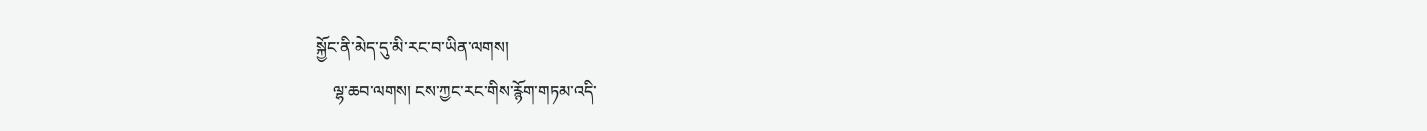སྐྱོང་ནི་མེད་དུ་མི་རང་བ་ཡིན་ལགས།
    ལྷ་ཆབ་ལགས། ངས་ཀྱང་རང་གིས་རྙོག་གཏམ་འདི་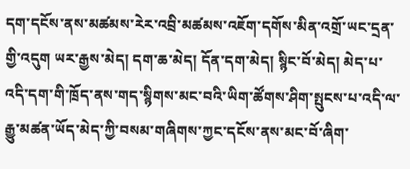དག་དངོས་ནས་མཚམས་རེར་འབྲི་མཚམས་འཇོག་དགོས་མིན་འགྲོ་ཡང་དྲན་གྱི་འདུག ཡར་རྒྱས་མེད། དག་ཆ་མེད། དོན་དག་མེད། སྙིང་བོ་མེད། མེད་པ་འདི་དག་གི་ཁྲོད་ནས་གད་སྙིགས་མང་བའི་ཡིག་ཚོགས་ཤིག་སྤུངས་པ་འདི་ལ་རྒྱུ་མཚན་ཡོད་མེད་ཀྱི་བསམ་གཞིགས་ཀྱང་དངོས་ནས་མང་བོ་ཞིག་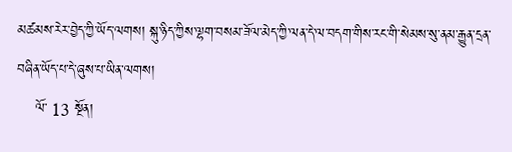མཚམས་རེར་བྱེད་ཀྱི་ཡོད་ལགས། སྐུ་ཉིད་ཀྱིས་ལྷག་བསམ་ཟོལ་མེད་ཀྱི་ལན་དེ་ལ་བདག་གིས་རང་གི་སེམས་སུ་ནམ་རྒྱུན་དྲན་བཞིན་ཡོད་པ་དེ་ཞུས་པ་ཡིན་ལགས།
    ལོ་ 13 སྔོན།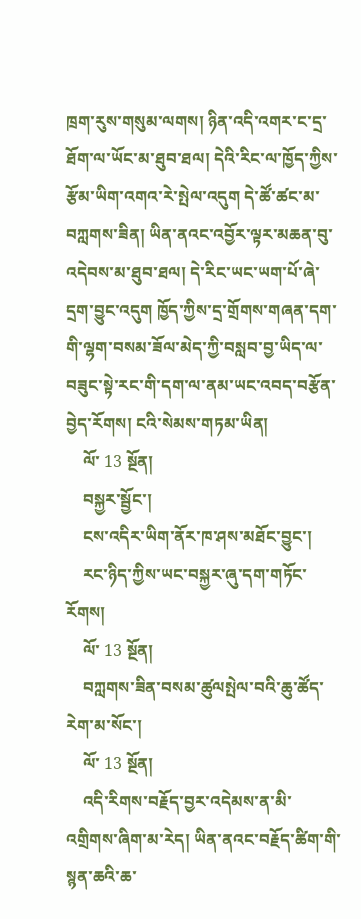ཁྲག་རུས་གསུམ་ལགས། ཉིན་འདི་འགར་ང་དྲ་ཐོག་ལ་ཡོང་མ་ཐུབ་ཐལ། དེའི་རིང་ལ་ཁྱོད་ཀྱིས་རྩོམ་ཡིག་འགའ་རེ་སྤེལ་འདུག དེ་ཚོ་ཚང་མ་བཀླགས་ཟིན། ཡིན་ནའང་འབྱོར་ལྟར་མཆན་བུ་འདེབས་མ་ཐུབ་ཐལ། དེ་རིང་ཡང་ཡག་པོ་ཞེ་དྲག་བྱུང་འདུག ཁྱོད་ཀྱིས་དྲ་གྲོགས་གཞན་དག་གི་ལྷག་བསམ་ཟོལ་མེད་ཀྱི་བསླབ་བྱ་ཡིད་ལ་བཟུང་སྟེ་རང་གི་དག་ལ་ནམ་ཡང་འབད་བརྩོན་བྱེད་རོགས། ངའི་སེམས་གཏམ་ཡིན།
    ལོ་ 13 སྔོན།
    བསྐྱར་སྦྱོང་།
    ངས་འདིར་ཡིག་ནོར་ཁ་ཤས་མཐོང་བྱུང་།
    རང་ཉིད་ཀྱིས་ཡང་བསྐྱར་ཞུ་དག་གཏོང་རོགས།
    ལོ་ 13 སྔོན།
    བཀླགས་ཟིན་བསམ་ཚུལསྤེལ་བའི་ཆུ་ཚོད་རེག་མ་སོང་།
    ལོ་ 13 སྔོན།
    འདི་རིགས་བརྗོད་བྱར་འདེམས་ན་མི་འགྲིགས་ཞིག་མ་རེད། ཡིན་ནའང་བརྗོད་ཚིག་གི་སྙན་ཆའི་ཆ་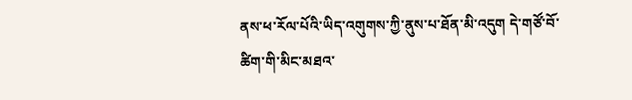ནས་ཕ་རོལ་པོའི་ཡིད་འགུགས་ཀྱི་ནུས་པ་ཐོན་མི་འདུག དེ་གཙོ་བོ་ཚིག་གི་མིང་མཐའ་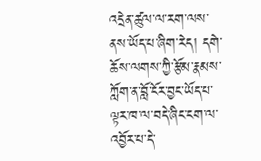འདྲེན་ཚུལ་ལ་རག་ལས་ནས་ཡོད་པ་ཞིག་རེད། དགེ་ཆོས་ལགས་ཀྱི་རྩོམ་རྣམས་ཀློག་ན་བློ་ངོར་བྱང་ཡོད་པ་ལྟར་ཁ་ལ་བདེ་ཞིང་ངག་ལ་འབྱོར་པ་དེ་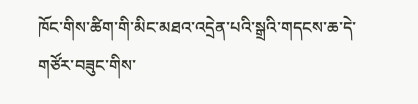ཁོང་གིས་ཚིག་གི་མིང་མཐའ་འདྲེན་པའི་སྒྲའི་གདངས་ཆ་དེ་གཙོར་བཟུང་གིས་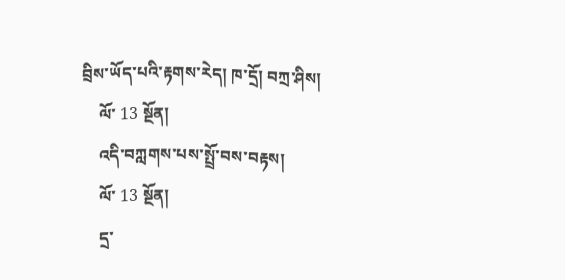བྲིས་ཡོད་པའི་རྟགས་རེད། ཁ་དྲོ། བཀྲ་ཤིས།
    ལོ་ 13 སྔོན།
    འདི་བཀླགས་པས་སྤྲོ་བས་བརྟས།
    ལོ་ 13 སྔོན།
    དྲ་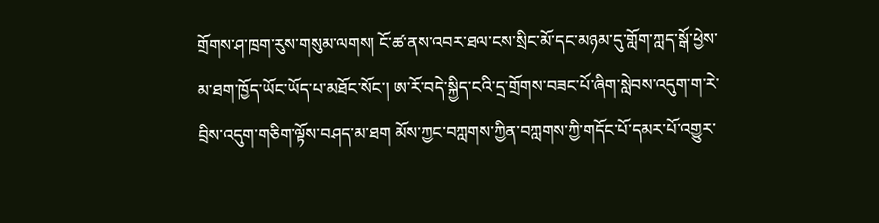གྲོགས་ཤ་ཁྲག་རུས་གསུམ་ལགས། ངོ་ཚ་ནས་འབར་ཐལ་ངས་སྲིང་མོ་དང་མཉམ་དུ་གློག་ཀླད་སྒོ་ཕྱེས་མ་ཐག་ཁྱོད་ཡོང་ཡོད་པ་མཐོང་སོང་། ཨ་རོ་བདེ་སྐྱིད་ངའི་དྲ་གྲོགས་བཟང་པོ་ཞིག་སླེབས་འདུག་ག་རེ་བྲིས་འདུག་གཅིག་ལྟོས་བཤད་མ་ཐག མོས་ཀྱང་བཀླགས་ཀྱིན་བཀླགས་ཀྱི་གདོང་པོ་དམར་པོ་འགྱུར་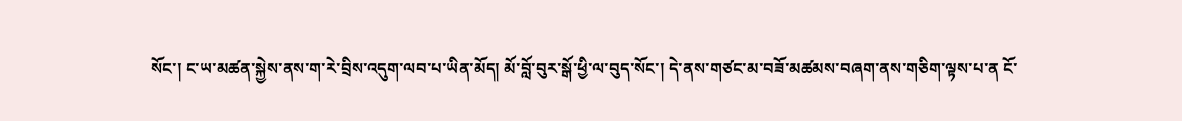སོང་། ང་ཡ་མཚན་སྐྱེས་ནས་ག་རེ་བྲིས་འདུག་ལབ་པ་ཡིན་མོད། མོ་བློ་བུར་སྒོ་ཕྱི་ལ་བུད་སོང་། དེ་ནས་གཙང་མ་བཟོ་མཚམས་བཞག་ནས་གཅིག་ལྟས་པ་ན ངོ་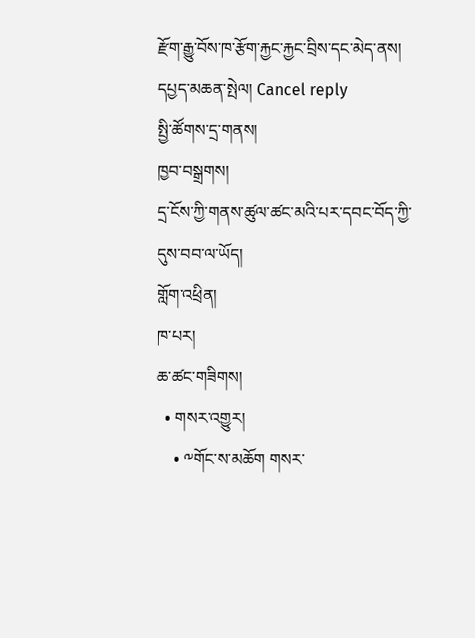རྫོག་རྒྱུ་བོས་ཁ་རྩོག་རྐྱང་རྐྱང་བྲིས་དང་མེད་ནས།
དཔྱད་མཆན་སྤེལ། Cancel reply
སྤྱི་ཚོགས་དྲ་གནས།
ཁྱབ་བསྒྲགས།
དྲ་ངོས་ཀྱི་གནས་ཚུལ་ཚང་མའི་པར་དབང་བོད་ཀྱི་དུས་བབ་ལ་ཡོད།
གློག་འཕྲིན།
ཁ་པར།
ཆ་ཚང་གཟིགས།
  • གསར་འགྱུར།
    • ༸གོང་ས་མཆོག གསར་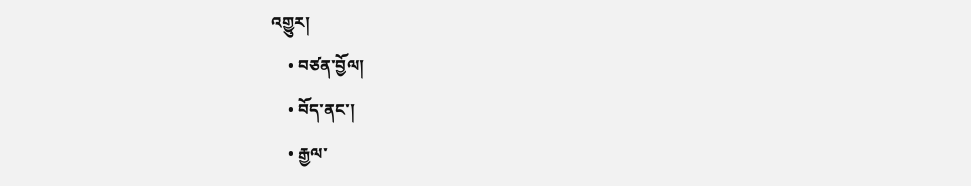འགྱུར།
    • བཙན་བྱོལ།
    • བོད་ནང་།
    • རྒྱལ་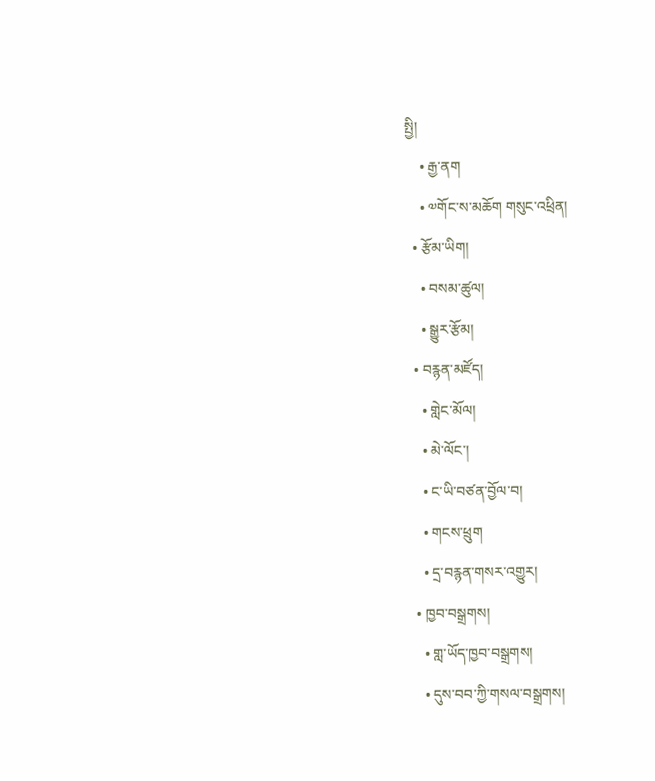སྤྱི།
    • རྒྱ་ནག
    • ༧གོང་ས་མཆོག གསུང་འཕྲིན།
  • རྩོམ་ཡིག།
    • བསམ་ཚུལ།
    • སྒྱུར་རྩོམ།
  • བརྙན་མཛོད།
    • གླེང་མོལ།
    • མེ་ལོང་།
    • ང་ཡི་བཙན་བྱོལ་བ།
    • གངས་ཕྲུག
    • དྲ་བརྙན་གསར་འགྱུར།
  • ཁྱབ་བསྒྲགས།
    • གླ་ཡོད་ཁྱབ་བསྒྲགས།
    • དུས་བབ་ཀྱི་གསལ་བསྒྲགས།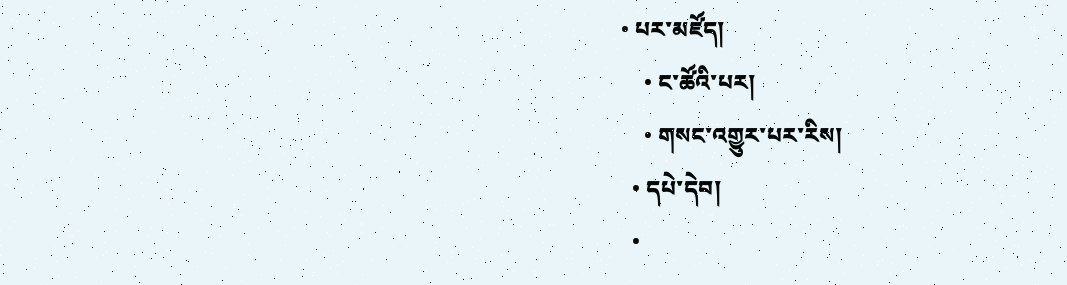• པར་མཛོད།
    • ང་ཚོའི་པར།
    • གསང་འགྱུར་པར་རིས།
  • དཔེ་དེབ།
  •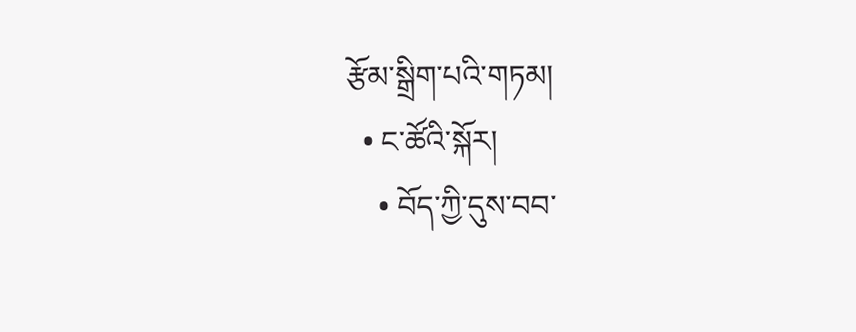རྩོམ་སྒྲིག་པའི་གཏམ།
  • ང་ཚོའི་སྐོར།
    • བོད་ཀྱི་དུས་བབ་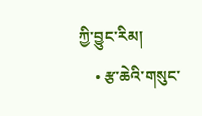ཀྱི་བྱུང་རིམ།
    • རྩ་ཆེའི་གསུང་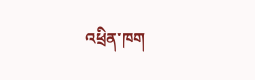འཕྲིན་ཁག